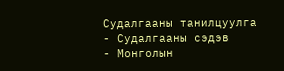Судалгааны танилцуулга
- Судалгааны сэдэв
- Монголын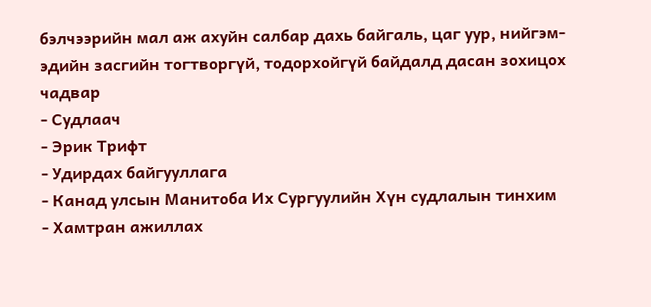бэлчээрийн мал аж ахуйн салбар дахь байгаль, цаг уур, нийгэм-эдийн засгийн тогтворгүй, тодорхойгүй байдалд дасан зохицох чадвар
- Судлаач
- Эрик Трифт
- Удирдах байгууллага
- Канад улсын Манитоба Их Сургуулийн Хүн судлалын тинхим
- Хамтран ажиллах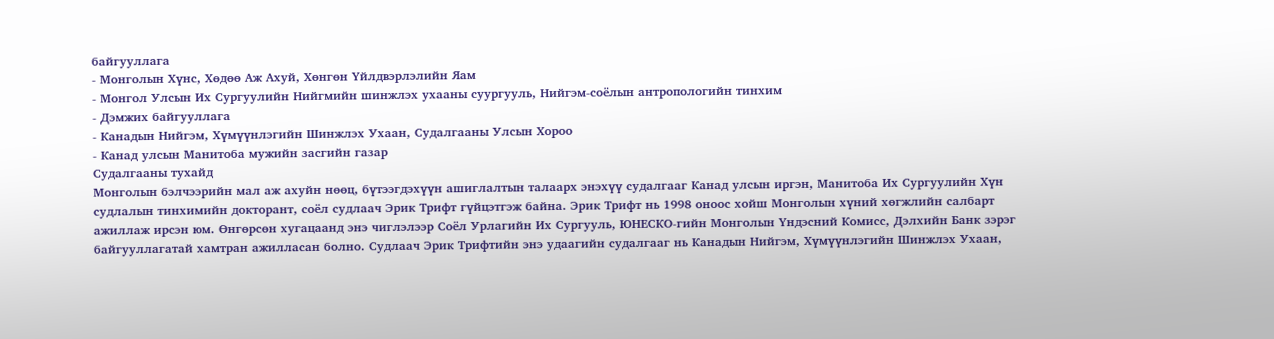байгууллага
- Монголын Хүнс, Хөдөө Аж Ахуй, Хөнгөн Үйлдвэрлэлийн Яам
- Монгол Улсын Их Сургуулийн Нийгмийн шинжлэх ухааны суургууль, Нийгэм-соёлын антропологийн тинхим
- Дэмжих байгууллага
- Канадын Нийгэм, Хүмүүнлэгийн Шинжлэх Ухаан, Судалгааны Улсын Хороо
- Канад улсын Манитоба мужийн засгийн газар
Судалгааны тухайд
Монголын бэлчээрийн мал аж ахуйн нөөц, бүтээгдэхүүн ашиглалтын талаарх энэхүү судалгааг Канад улсын иргэн, Манитоба Их Сургуулийн Хүн судлалын тинхимийн докторант, соёл судлаач Эрик Трифт гүйцэтгэж байна. Эрик Трифт нь 1998 оноос хойш Монголын хүний хөгжлийн салбарт ажиллаж ирсэн юм. Өнгөрсөн хугацаанд энэ чиглэлээр Соёл Урлагийн Их Сургууль, ЮНЕСКО-гийн Монголын Үндэсний Комисс, Дэлхийн Банк зэрэг байгууллагатай хамтран ажилласан болно. Судлаач Эрик Трифтийн энэ удаагийн судалгааг нь Канадын Нийгэм, Хүмүүнлэгийн Шинжлэх Ухаан,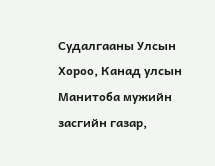Судалгааны Улсын Хороо, Канад улсын Манитоба мужийн засгийн газар,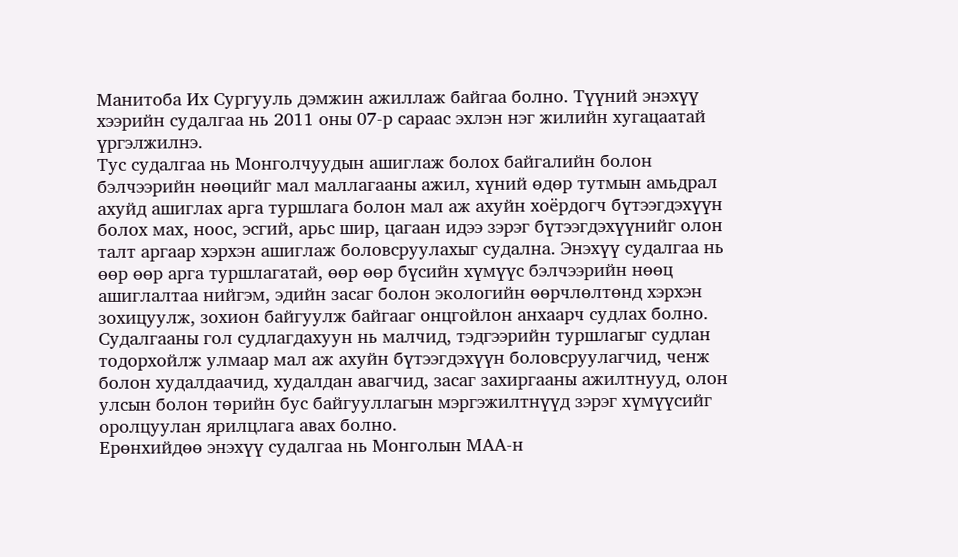Манитоба Их Сургууль дэмжин ажиллаж байгаа болно. Түүний энэхүү хээрийн судалгаа нь 2011 оны 07-р сараас эхлэн нэг жилийн хугацаатай үргэлжилнэ.
Тус судалгаа нь Монголчуудын ашиглаж болох байгалийн болон бэлчээрийн нөөцийг мал маллагааны ажил, хүний өдөр тутмын амьдрал ахуйд ашиглах арга туршлага болон мал аж ахуйн хоёрдогч бүтээгдэхүүн болох мах, ноос, эсгий, арьс шир, цагаан идээ зэрэг бүтээгдэхүүнийг олон талт аргаар хэрхэн ашиглаж боловсруулахыг судална. Энэхүү судалгаа нь өөр өөр арга туршлагатай, өөр өөр бүсийн хүмүүс бэлчээрийн нөөц ашиглалтаа нийгэм, эдийн засаг болон экологийн өөрчлөлтөнд хэрхэн зохицуулж, зохион байгуулж байгааг онцгойлон анхаарч судлах болно. Судалгааны гол судлагдахуун нь малчид, тэдгээрийн туршлагыг судлан тодорхойлж улмаар мал аж ахуйн бүтээгдэхүүн боловсруулагчид, ченж болон худалдаачид, худалдан авагчид, засаг захиргааны ажилтнууд, олон улсын болон төрийн бус байгууллагын мэргэжилтнүүд зэрэг хүмүүсийг оролцуулан ярилцлага авах болно.
Ерөнхийдөө энэхүү судалгаа нь Монголын МАА-н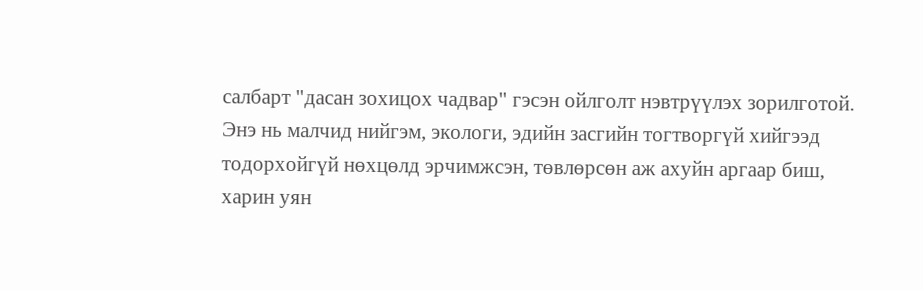салбарт "дасан зохицох чадвар" гэсэн ойлголт нэвтрүүлэх зорилготой. Энэ нь малчид нийгэм, экологи, эдийн засгийн тогтворгүй хийгээд тодорхойгүй нөхцөлд эрчимжсэн, төвлөрсөн аж ахуйн аргаар биш, харин уян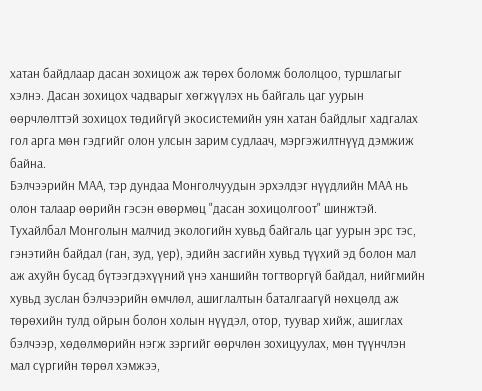хатан байдлаар дасан зохицож аж төрөх боломж бололцоо, туршлагыг хэлнэ. Дасан зохицох чадварыг хөгжүүлэх нь байгаль цаг уурын өөрчлөлттэй зохицох төдийгүй экосистемийн уян хатан байдлыг хадгалах гол арга мөн гэдгийг олон улсын зарим судлаач, мэргэжилтнүүд дэмжиж байна.
Бэлчээрийн МАА, тэр дундаа Монголчуудын эрхэлдэг нүүдлийн МАА нь олон талаар өөрийн гэсэн өвөрмөц "дасан зохицолгоот" шинжтэй. Тухайлбал Монголын малчид экологийн хувьд байгаль цаг уурын эрс тэс, гэнэтийн байдал (ган, зуд, үер), эдийн засгийн хувьд түүхий эд болон мал аж ахуйн бусад бүтээгдэхүүний үнэ ханшийн тогтворгүй байдал, нийгмийн хувьд зуслан бэлчээрийн өмчлөл, ашиглалтын баталгаагүй нөхцөлд аж төрөхийн тулд ойрын болон холын нүүдэл, отор, туувар хийж, ашиглах бэлчээр, хөдөлмөрийн нэгж зэргийг өөрчлөн зохицуулах, мөн түүнчлэн мал сүргийн төрөл хэмжээ,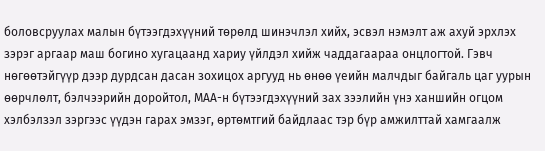боловсруулах малын бүтээгдэхүүний төрөлд шинэчлэл хийх, эсвэл нэмэлт аж ахуй эрхлэх зэрэг аргаар маш богино хугацаанд хариу үйлдэл хийж чаддагаараа онцлогтой. Гэвч нөгөөтэйгүүр дээр дурдсан дасан зохицох аргууд нь өнөө үеийн малчдыг байгаль цаг уурын өөрчлөлт, бэлчээрийн доройтол, МАА-н бүтээгдэхүүний зах зээлийн үнэ ханшийн огцом хэлбэлзэл зэргээс үүдэн гарах эмзэг, өртөмтгий байдлаас тэр бүр амжилттай хамгаалж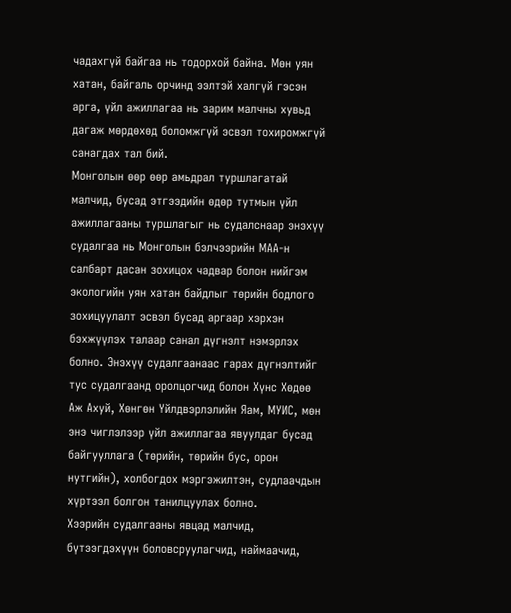чадахгүй байгаа нь тодорхой байна. Мөн уян хатан, байгаль орчинд ээлтэй халгүй гэсэн арга, үйл ажиллагаа нь зарим малчны хувьд дагаж мөрдөхөд боломжгүй эсвэл тохиромжгүй санагдах тал бий.
Монголын өөр өөр амьдрал туршлагатай малчид, бусад этгээдийн өдөр тутмын үйл ажиллагааны туршлагыг нь судалснаар энэхүү судалгаа нь Монголын бэлчээрийн МАА-н салбарт дасан зохицох чадвар болон нийгэм экологийн уян хатан байдлыг төрийн бодлого зохицуулалт эсвэл бусад аргаар хэрхэн бэхжүүлэх талаар санал дүгнэлт нэмэрлэх болно. Энэхүү судалгаанаас гарах дүгнэлтийг тус судалгаанд оролцогчид болон Хүнс Хөдөө Аж Ахуй, Хөнгөн Үйлдвэрлэлийн Яам, МУИС, мөн энэ чиглэлээр үйл ажиллагаа явуулдаг бусад байгууллага (төрийн, төрийн бус, орон нутгийн), холбогдох мэргэжилтэн, судлаачдын хүртээл болгон танилцуулах болно.
Хээрийн судалгааны явцад малчид, бүтээгдэхүүн боловсруулагчид, наймаачид,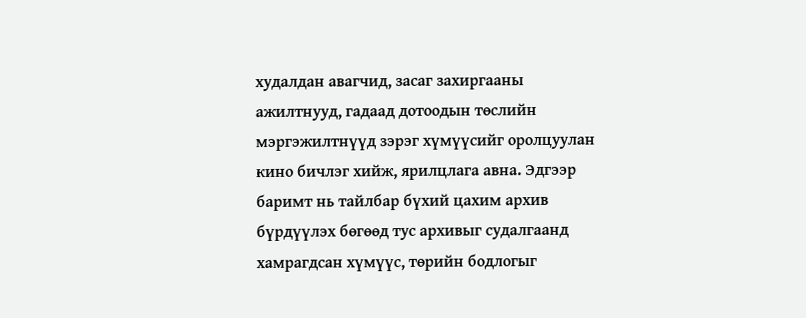худалдан авагчид, засаг захиргааны ажилтнууд, гадаад дотоодын төслийн мэргэжилтнүүд зэрэг хүмүүсийг оролцуулан кино бичлэг хийж, ярилцлага авна. Эдгээр баримт нь тайлбар бүхий цахим архив бүрдүүлэх бөгөөд тус архивыг судалгаанд хамрагдсан хүмүүс, төрийн бодлогыг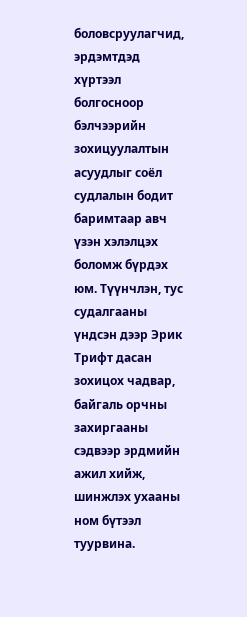боловсруулагчид, эрдэмтдэд хүртээл болгосноор бэлчээрийн зохицуулалтын асуудлыг соёл судлалын бодит баримтаар авч үзэн хэлэлцэх боломж бүрдэх юм. Түүнчлэн, тус судалгааны үндсэн дээр Эрик Трифт дасан зохицох чадвар, байгаль орчны захиргааны сэдвээр эрдмийн ажил хийж, шинжлэх ухааны ном бүтээл туурвина.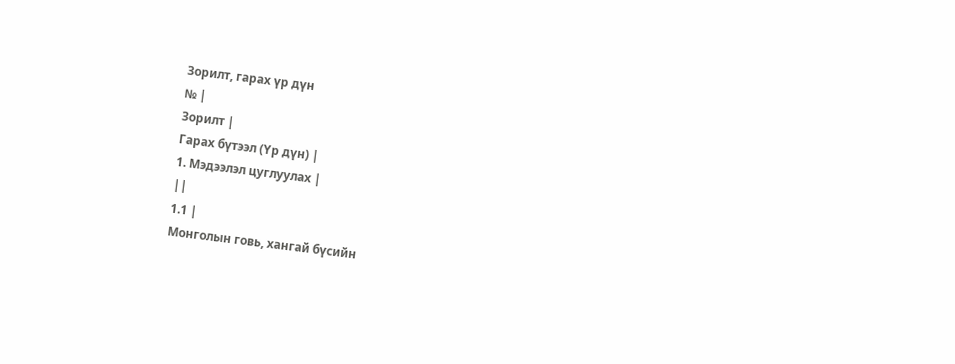Зорилт, гарах үр дүн
№ |
Зорилт |
Гарах бүтээл (Үр дүн) |
1. Мэдээлэл цуглуулах |
||
1.1 |
Монголын говь, хангай бүсийн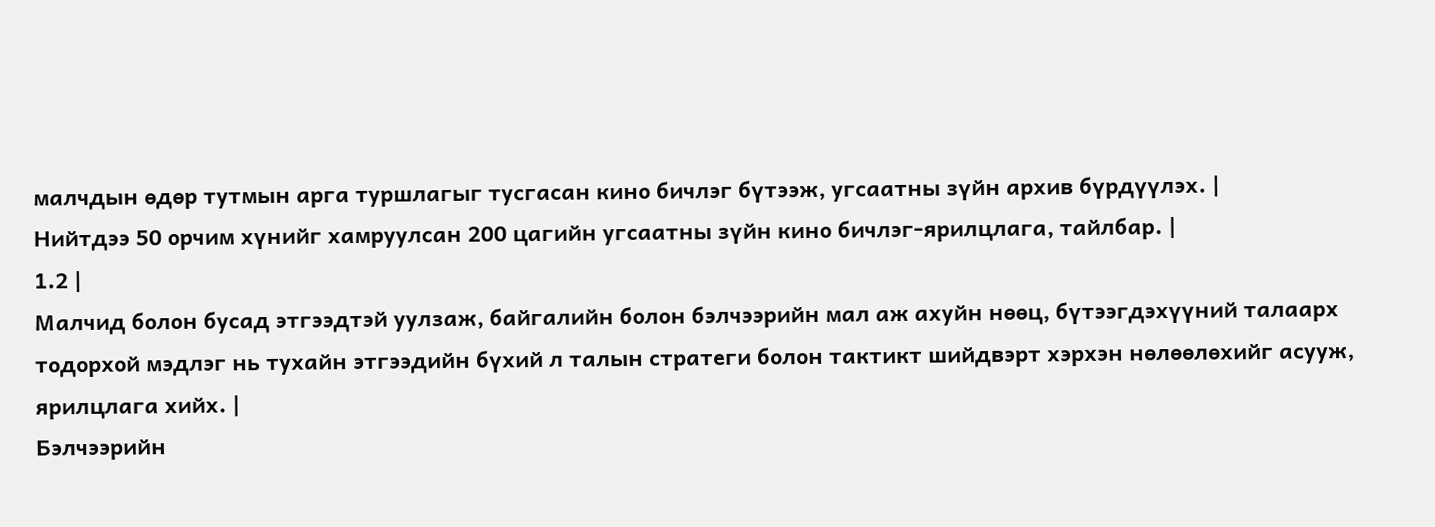малчдын өдөр тутмын арга туршлагыг тусгасан кино бичлэг бүтээж, угсаатны зүйн архив бүрдүүлэх. |
Нийтдээ 50 орчим хүнийг хамруулсан 200 цагийн угсаатны зүйн кино бичлэг-ярилцлага, тайлбар. |
1.2 |
Малчид болон бусад этгээдтэй уулзаж, байгалийн болон бэлчээрийн мал аж ахуйн нөөц, бүтээгдэхүүний талаарх тодорхой мэдлэг нь тухайн этгээдийн бүхий л талын стратеги болон тактикт шийдвэрт хэрхэн нөлөөлөхийг асууж, ярилцлага хийх. |
Бэлчээрийн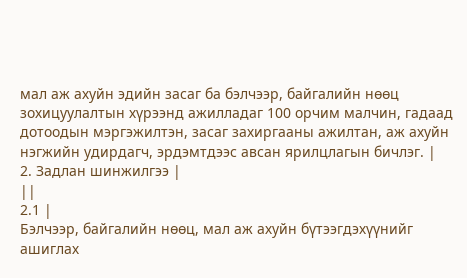мал аж ахуйн эдийн засаг ба бэлчээр, байгалийн нөөц зохицуулалтын хүрээнд ажилладаг 100 орчим малчин, гадаад дотоодын мэргэжилтэн, засаг захиргааны ажилтан, аж ахуйн нэгжийн удирдагч, эрдэмтдээс авсан ярилцлагын бичлэг. |
2. Задлан шинжилгээ |
||
2.1 |
Бэлчээр, байгалийн нөөц, мал аж ахуйн бүтээгдэхүүнийг ашиглах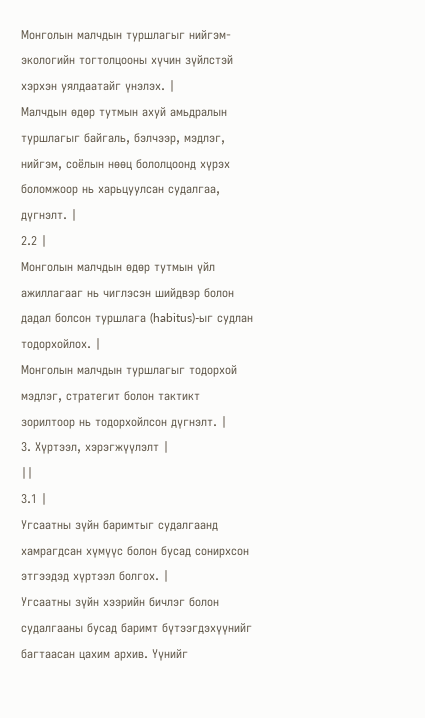Монголын малчдын туршлагыг нийгэм-экологийн тогтолцооны хүчин зүйлстэй хэрхэн уялдаатайг үнэлэх. |
Малчдын өдөр тутмын ахуй амьдралын туршлагыг байгаль, бэлчээр, мэдлэг, нийгэм, соёлын нөөц бололцоонд хүрэх боломжоор нь харьцуулсан судалгаа, дүгнэлт. |
2.2 |
Монголын малчдын өдөр тутмын үйл ажиллагааг нь чиглэсэн шийдвэр болон дадал болсон туршлага (habitus)-ыг судлан тодорхойлох. |
Монголын малчдын туршлагыг тодорхой мэдлэг, стратегит болон тактикт зорилтоор нь тодорхойлсон дүгнэлт. |
3. Хүртээл, хэрэгжүүлэлт |
||
3.1 |
Угсаатны зүйн баримтыг судалгаанд хамрагдсан хүмүүс болон бусад сонирхсон этгээдэд хүртээл болгох. |
Угсаатны зүйн хээрийн бичлэг болон судалгааны бусад баримт бүтээгдэхүүнийг багтаасан цахим архив. Үүнийг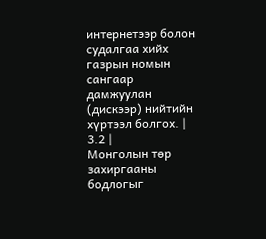интернетээр болон судалгаа хийх газрын номын сангаар дамжуулан (дискээр) нийтийн хүртээл болгох. |
3.2 |
Монголын төр захиргааны бодлогыг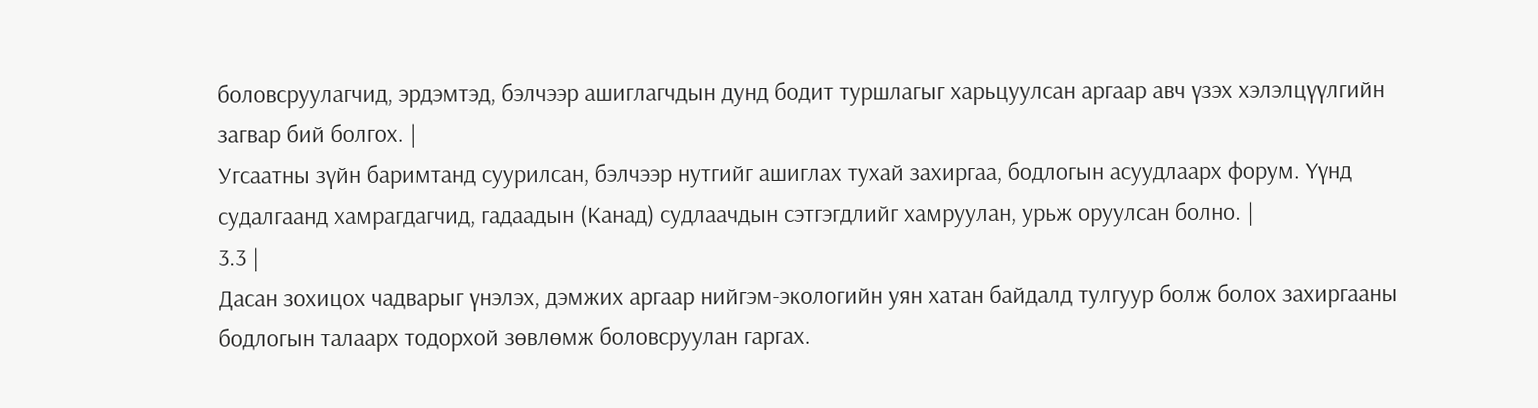боловсруулагчид, эрдэмтэд, бэлчээр ашиглагчдын дунд бодит туршлагыг харьцуулсан аргаар авч үзэх хэлэлцүүлгийн загвар бий болгох. |
Угсаатны зүйн баримтанд суурилсан, бэлчээр нутгийг ашиглах тухай захиргаа, бодлогын асуудлаарх форум. Үүнд судалгаанд хамрагдагчид, гадаадын (Канад) судлаачдын сэтгэгдлийг хамруулан, урьж оруулсан болно. |
3.3 |
Дасан зохицох чадварыг үнэлэх, дэмжих аргаар нийгэм-экологийн уян хатан байдалд тулгуур болж болох захиргааны бодлогын талаарх тодорхой зөвлөмж боловсруулан гаргах.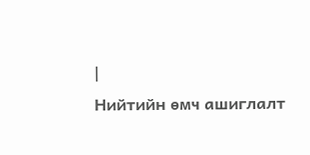|
Нийтийн өмч ашиглалт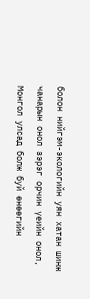болон нийгэм-экологийн уян хатан шинж чанарын онол зэрэг орчин үеийн онол, Монгол улсад болж буй өнөөгийн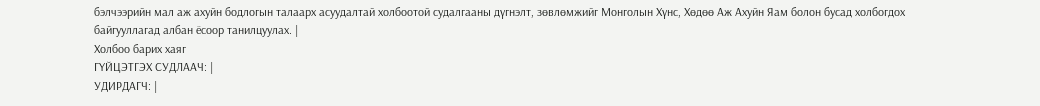бэлчээрийн мал аж ахуйн бодлогын талаарх асуудалтай холбоотой судалгааны дүгнэлт, зөвлөмжийг Монголын Хүнс, Хөдөө Аж Ахуйн Яам болон бусад холбогдох байгууллагад албан ёсоор танилцуулах. |
Холбоо барих хаяг
ГҮЙЦЭТГЭХ СУДЛААЧ: |
УДИРДАГЧ: |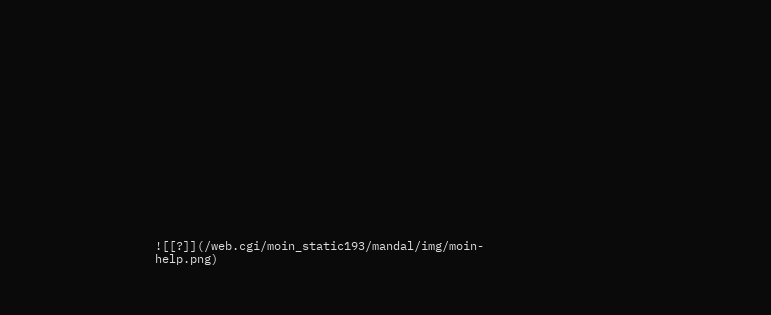![[?]](/web.cgi/moin_static193/mandal/img/moin-help.png)